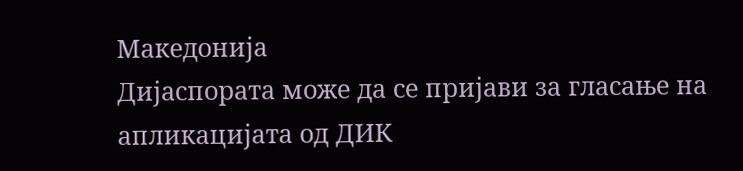Македонија
Дијаспората може да се пријави за гласање на апликацијата од ДИК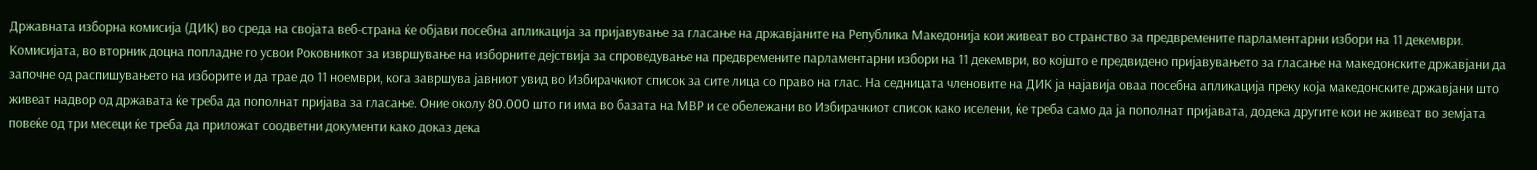Државната изборна комисија (ДИК) во среда на својата веб-страна ќе објави посебна апликација за пријавување за гласање на државјаните на Република Македонија кои живеат во странство за предвремените парламентарни избори на 11 декември.
Комисијата, во вторник доцна попладне го усвои Роковникот за извршување на изборните дејствија за спроведување на предвремените парламентарни избори на 11 декември, во којшто е предвидено пријавувањето за гласање на македонските државјани да започне од распишувањето на изборите и да трае до 11 ноември, кога завршува јавниот увид во Избирачкиот список за сите лица со право на глас. На седницата членовите на ДИК ја најавија оваа посебна апликација преку која македонските државјани што живеат надвор од државата ќе треба да пополнат пријава за гласање. Оние околу 80.000 што ги има во базата на МВР и се обележани во Избирачкиот список како иселени, ќе треба само да ја пополнат пријавата, додека другите кои не живеат во земјата повеќе од три месеци ќе треба да приложат соодветни документи како доказ дека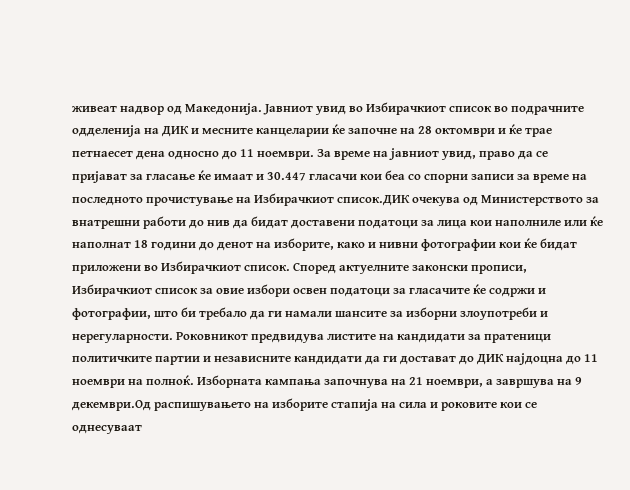живеат надвор од Македонија. Јавниот увид во Избирачкиот список во подрачните одделенија на ДИК и месните канцеларии ќе започне на 28 октомври и ќе трае петнаесет дена односно до 11 ноември. За време на јавниот увид, право да се пријават за гласање ќе имаат и 30.447 гласачи кои беа со спорни записи за време на последното прочистување на Избирачкиот список.ДИК очекува од Министерството за внатрешни работи до нив да бидат доставени податоци за лица кои наполниле или ќе наполнат 18 години до денот на изборите, како и нивни фотографии кои ќе бидат приложени во Избирачкиот список. Според актуелните законски прописи, Избирачкиот список за овие избори освен податоци за гласачите ќе содржи и фотографии, што би требало да ги намали шансите за изборни злоупотреби и нерегуларности. Роковникот предвидува листите на кандидати за пратеници политичките партии и независните кандидати да ги достават до ДИК најдоцна до 11 ноември на полноќ. Изборната кампања започнува на 21 ноември, а завршува на 9 декември.Од распишувањето на изборите стапија на сила и роковите кои се однесуваат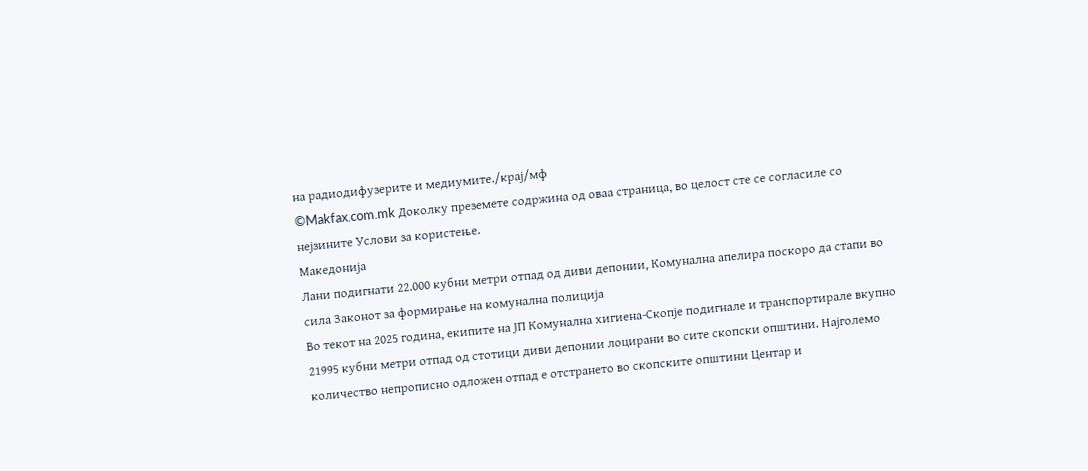на радиодифузерите и медиумите./крај/мф
©Makfax.com.mk Доколку преземете содржина од оваа страница, во целост сте се согласиле со нејзините Услови за користење.
Македонија
Лани подигнати 22.000 кубни метри отпад од диви депонии, Комунална апелира поскоро да стапи во сила Законот за формирање на комунална полиција
Во текот на 2025 година, екипите на ЈП Комунална хигиена-Скопје подигнале и транспортирале вкупно 21995 кубни метри отпад од стотици диви депонии лоцирани во сите скопски општини. Најголемо количество непрописно одложен отпад е отстрането во скопските општини Центар и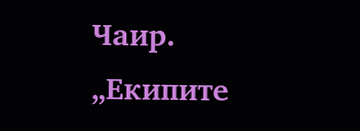Чаир.
„Екипите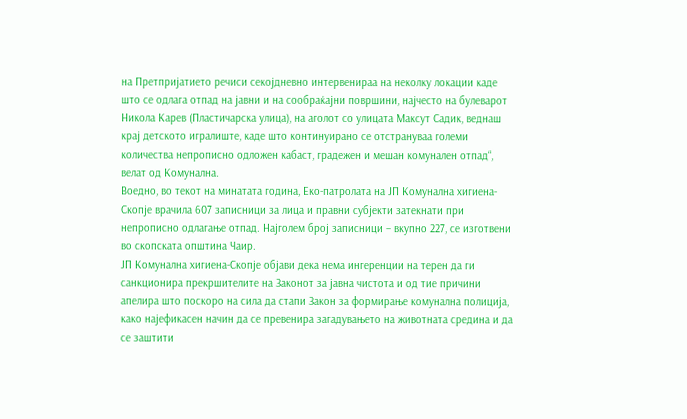на Претпријатието речиси секојдневно интервенираа на неколку локации каде што се одлага отпад на јавни и на сообраќајни површини, најчесто на булеварот Никола Карев (Пластичарска улица), на аголот со улицата Максут Садик, веднаш крај детското игралиште, каде што континуирано се отстрануваа големи количества непрописно одложен кабаст, градежен и мешан комунален отпад“, велат од Комунална.
Воедно, во текот на минатата година, Еко-патролата на ЈП Комунална хигиена-Скопје врачила 607 записници за лица и правни субјекти затекнати при непрописно одлагање отпад. Најголем број записници – вкупно 227, се изготвени во скопската општина Чаир.
ЈП Комунална хигиена-Скопје објави дека нема ингеренции на терен да ги санкционира прекршителите на Законот за јавна чистота и од тие причини апелира што поскоро на сила да стапи Закон за формирање комунална полиција, како најефикасен начин да се превенира загадувањето на животната средина и да се заштити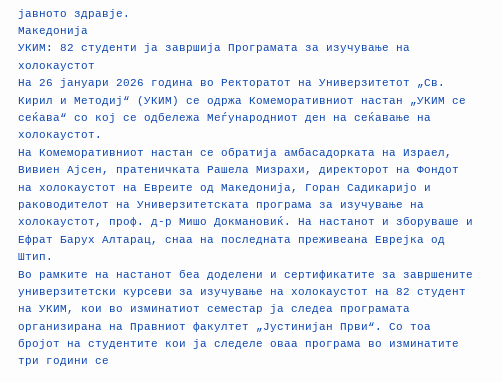јавното здравје.
Македонија
УКИМ: 82 студенти ја завршија Програмата за изучување на холокаустот
На 26 јануари 2026 година во Ректоратот на Универзитетот „Св. Кирил и Методиј“ (УКИМ) се одржа Комеморативниот настан „УКИМ се сеќава“ со кој се одбележа Меѓународниот ден на сеќавање на холокаустот.
На Комеморативниот настан се обратија амбасадорката на Израел, Вивиен Ајсен, пратеничката Рашела Мизрахи, директорот на Фондот на холокаустот на Евреите од Македонија, Горан Садикаријо и раководителот на Универзитетската програма за изучување на холокаустот, проф. д-р Мишо Докмановиќ. На настанот и зборуваше и Ефрат Барух Алтарац, снаа на последната преживеана Еврејка од Штип.
Во рамките на настанот беа доделени и сертификатите за завршените универзитетски курсеви за изучување на холокаустот на 82 студент на УКИМ, кои во изминатиот семестар ја следеа програмата организирана на Правниот факултет „Јустинијан Први“. Со тоа бројот на студентите кои ја следеле оваа програма во изминатите три години се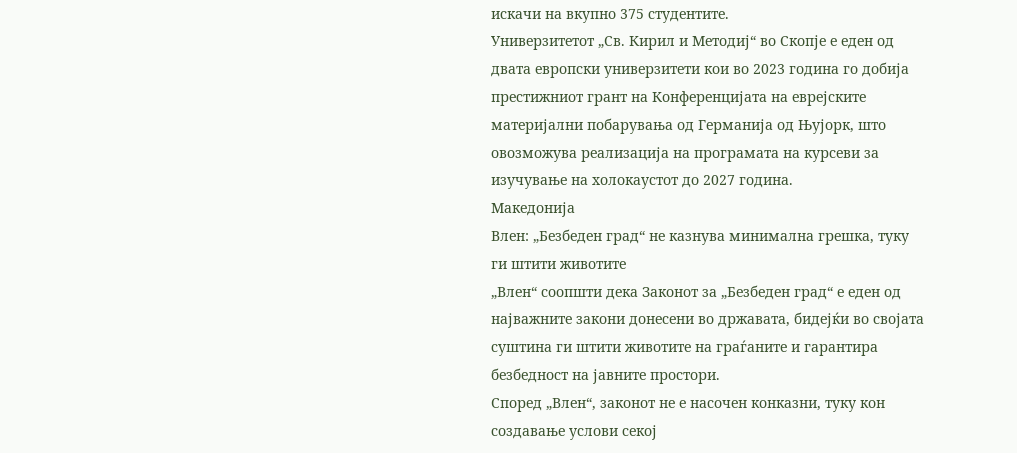искачи на вкупно 375 студентите.
Универзитетот „Св. Кирил и Методиј“ во Скопје е еден од двата европски универзитети кои во 2023 година го добија престижниот грант на Конференцијата на еврејските материјални побарувања од Германија од Њујорк, што овозможува реализација на програмата на курсеви за изучување на холокаустот до 2027 година.
Македонија
Влен: „Безбеден град“ не казнува минимална грешка, туку ги штити животите
„Влен“ соопшти дека Законот за „Безбеден град“ е еден од најважните закони донесени во државата, бидејќи во својата суштина ги штити животите на граѓаните и гарантира безбедност на јавните простори.
Според „Влен“, законот не е насочен конказни, туку кон создавање услови секој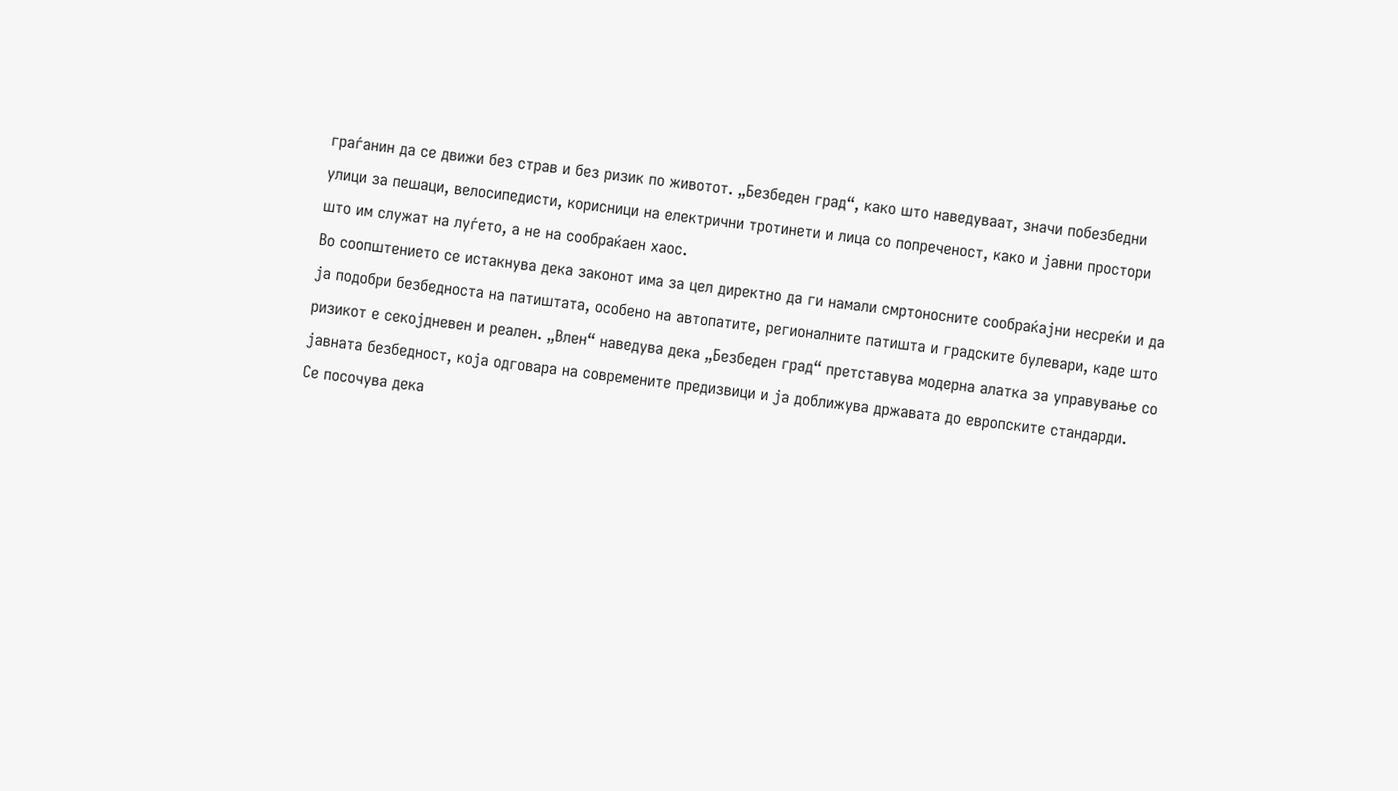граѓанин да се движи без страв и без ризик по животот. „Безбеден град“, како што наведуваат, значи побезбедни улици за пешаци, велосипедисти, корисници на електрични тротинети и лица со попреченост, како и јавни простори што им служат на луѓето, а не на сообраќаен хаос.
Во соопштението се истакнува дека законот има за цел директно да ги намали смртоносните сообраќајни несреќи и да ја подобри безбедноста на патиштата, особено на автопатите, регионалните патишта и градските булевари, каде што ризикот е секојдневен и реален. „Влен“ наведува дека „Безбеден град“ претставува модерна алатка за управување со јавната безбедност, која одговара на современите предизвици и ја доближува државата до европските стандарди.
Се посочува дека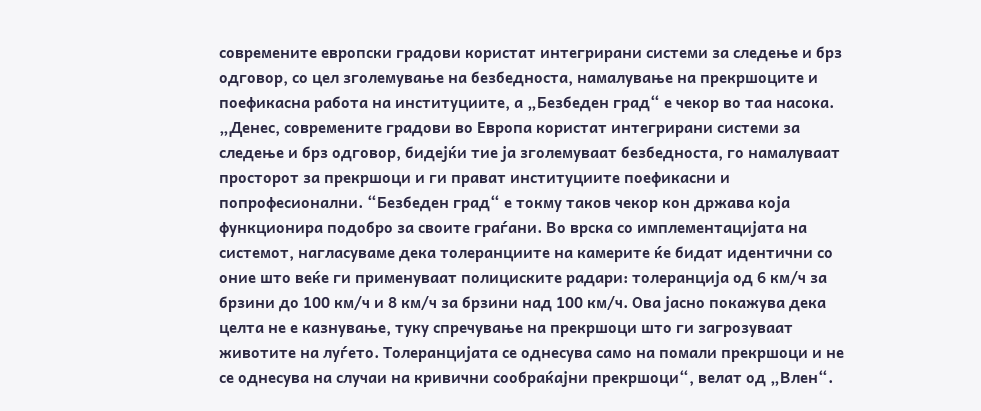современите европски градови користат интегрирани системи за следење и брз одговор, со цел зголемување на безбедноста, намалување на прекршоците и поефикасна работа на институциите, а „Безбеден град“ е чекор во таа насока.
„Денес, современите градови во Европа користат интегрирани системи за следење и брз одговор, бидејќи тие ја зголемуваат безбедноста, го намалуваат просторот за прекршоци и ги прават институциите поефикасни и попрофесионални. “Безбеден град“ е токму таков чекор кон држава која функционира подобро за своите граѓани. Во врска со имплементацијата на системот, нагласуваме дека толеранциите на камерите ќе бидат идентични со оние што веќе ги применуваат полициските радари: толеранција од 6 км/ч за брзини до 100 км/ч и 8 км/ч за брзини над 100 км/ч. Ова јасно покажува дека целта не е казнување, туку спречување на прекршоци што ги загрозуваат животите на луѓето. Толеранцијата се однесува само на помали прекршоци и не се однесува на случаи на кривични сообраќајни прекршоци“, велат од „Влен“.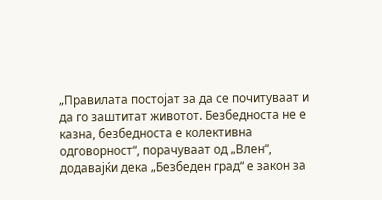„Правилата постојат за да се почитуваат и да го заштитат животот. Безбедноста не е казна, безбедноста е колективна одговорност“, порачуваат од „Влен“, додавајќи дека „Безбеден град“ е закон за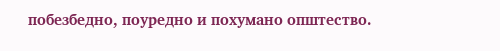побезбедно, поуредно и похумано општество.